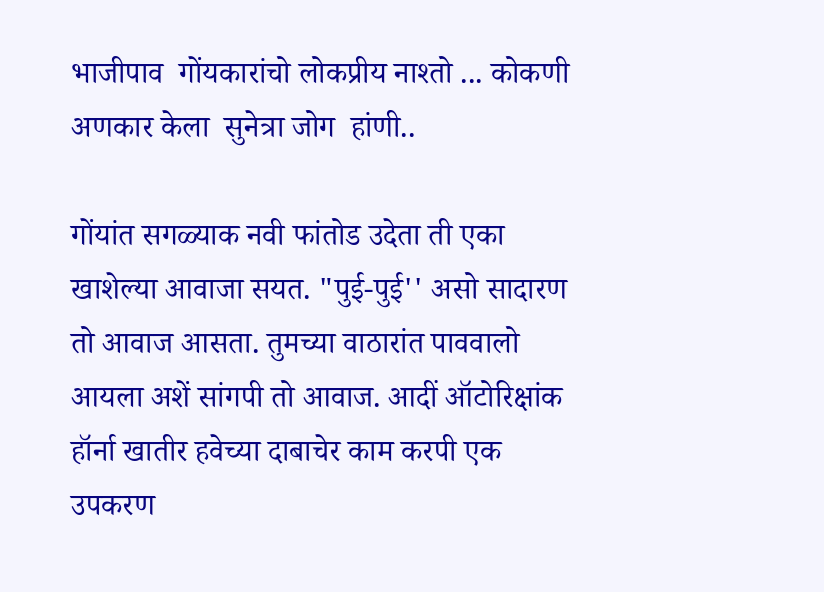भाजीपाव  गोंयकारांचो लोकप्रीय नाश्तो ... कोकणी अणकार केला  सुनेत्रा जोग  हांणी..

गोंयांत सगळ्याक नवी फांतोड उदेता ती एका खाशेल्या आवाजा सयत. "पुई-पुई'' असो सादारण तो आवाज आसता. तुमच्या वाठारांत पाववालो आयला अशें सांगपी तो आवाज. आदीं ऑटोरिक्षांक हॉर्ना खातीर हवेच्या दाबाचेर काम करपी एक उपकरण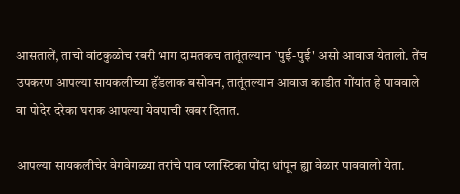आसतालें, ताचो वांटकुळोच रबरी भाग दामतकच तातूंतल्यान `पुई-पुई' असो आवाज येतालो. तेंच उपकरण आपल्या सायकलीच्या हॅंडलाक बसोवन, तातूंतल्यान आवाज काडीत गोंयांत हे पाववाले वा पोदेर दरेका घराक आपल्या येवपाची खबर दितात.

आपल्या सायकलीचेर वेगवेगळ्या तरांचे पाव प्लास्टिका पोंदा धांपून ह्या वेळार पाववालो येता.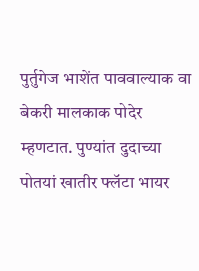पुर्तुगेज भाशेंत पाववाल्याक वा बेकरी मालकाक पोदेर म्हणटात. पुण्यांत दुदाच्या पोतयां खातीर फ्लॅटा भायर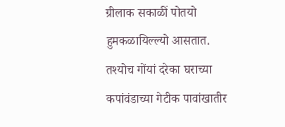ग्रीलाक सकाळीं पोतयो हुमकळायिल्ल्यो आसतात. तश्योच गोंयां दरेका घराच्या कपांवंडाच्या गेटीक पावांखातीर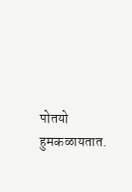पोतयो हुमकळायतात.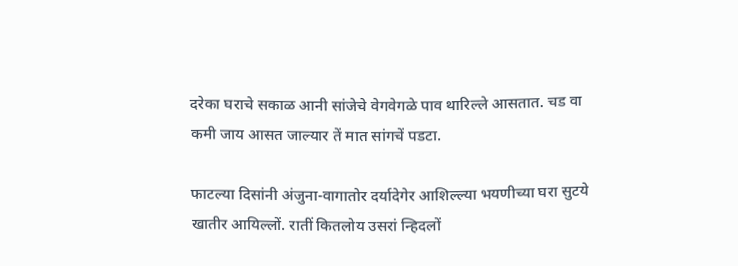दरेका घराचे सकाळ आनी सांजेचे वेगवेगळे पाव थारिल्ले आसतात. चड वा कमी जाय आसत जाल्यार तें मात सांगचें पडटा.

फाटल्या दिसांनी अंजुना-वागातोर दर्यादेगेर आशिल्ल्या भयणीच्या घरा सुटये खातीर आयिल्लों. रातीं कितलोय उसरां न्हिदलों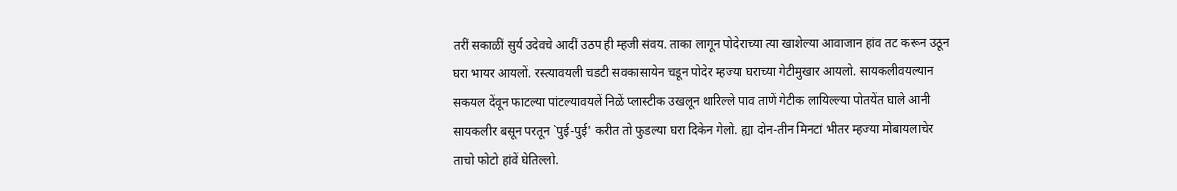तरीं सकाळीं सुर्य उदेवचे आदीं उठप ही म्हजी संवय. ताका लागून पोदेराच्या त्या खाशेल्या आवाजान हांव तट करून उठून घरा भायर आयलों. रस्त्यावयली चडटी सवकासायेन चडून पोदेर म्हज्या घराच्या गेटीमुखार आयलो. सायकलीवयल्यान सकयल देंवून फाटल्या पांटल्यावयलें निळें प्लास्टीक उखलून थारिल्ले पाव ताणें गेटीक लायिल्ल्या पोतयेंत घाले आनी सायकलीर बसून परतून `पुई-पुई' करीत तो फुडल्या घरा दिकेन गेलो. ह्या दोन-तीन मिनटां भीतर म्हज्या मोबायलाचेर ताचो फोटो हांवें घेतिल्लो.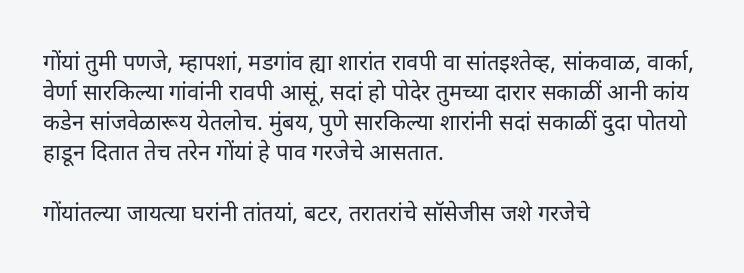गोंयां तुमी पणजे, म्हापशां, मडगांव ह्या शारांत रावपी वा सांतइश्तेव्ह, सांकवाळ, वार्का, वेर्णा सारकिल्या गांवांनी रावपी आसूं, सदां हो पोदेर तुमच्या दारार सकाळीं आनी कांय कडेन सांजवेळारूय येतलोच. मुंबय, पुणे सारकिल्या शारांनी सदां सकाळीं दुदा पोतयो हाडून दितात तेच तरेन गोंयां हे पाव गरजेचे आसतात.

गोंयांतल्या जायत्या घरांनी तांतयां, बटर, तरातरांचे सॉसेजीस जशे गरजेचे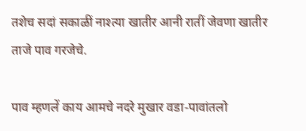तशेच सदां सकाळीं नाश्त्या खातीर आनी रातीं जेवणा खातीर ताजे पाव गरजेचे.

पाव म्हणलें काय आमचे नदरे मुखार वडा-पावांतलो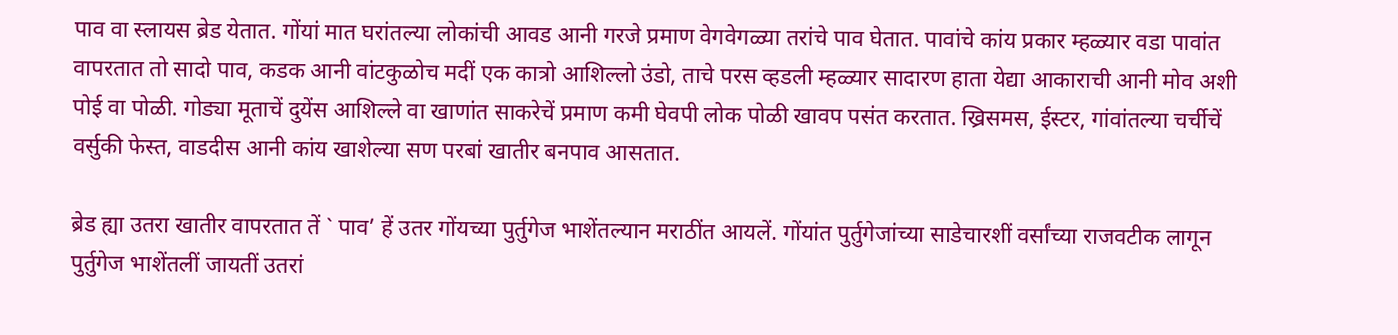पाव वा स्लायस ब्रेड येतात. गोंयां मात घरांतल्या लोकांची आवड आनी गरजे प्रमाण वेगवेगळ्या तरांचे पाव घेतात. पावांचे कांय प्रकार म्हळ्यार वडा पावांत वापरतात तो सादो पाव, कडक आनी वांटकुळोच मदीं एक कात्रो आशिल्लो उंडो, ताचे परस व्हडली म्हळ्यार सादारण हाता येद्या आकाराची आनी मोव अशी पोई वा पोळी. गोड्या मूताचें दुयेंस आशिल्ले वा खाणांत साकरेचें प्रमाण कमी घेवपी लोक पोळी खावप पसंत करतात. ख्रिसमस, ईस्टर, गांवांतल्या चर्चीचें वर्सुकी फेस्त, वाडदीस आनी कांय खाशेल्या सण परबां खातीर बनपाव आसतात.

ब्रेड ह्या उतरा खातीर वापरतात तें ` पाव’ हें उतर गोंयच्या पुर्तुगेज भाशेंतल्यान मराठींत आयलें. गोंयांत पुर्तुगेजांच्या साडेचारशीं वर्सांच्या राजवटीक लागून पुर्तुगेज भाशेंतलीं जायतीं उतरां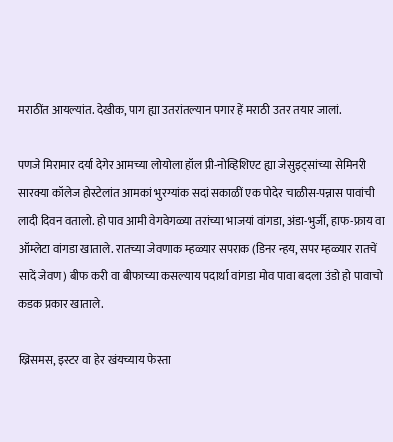मराठींत आयल्यांत. देखीक, पाग ह्या उतरांतल्यान पगार हें मराठी उतर तयार जालां.

पणजे मिरामार दर्या देगेर आमच्या लोयोला हॉल प्री-नोव्हिशिएट ह्या जेसुइट्सांच्या सेमिनरी सारक्या कॉलेज होस्टेलांत आमकां भुरग्यांक सदां सकाळीं एक पोदेर चाळीस-पन्नास पावांची लादी दिवन वतालो. हो पाव आमी वेगवेगळ्या तरांच्या भाजयां वांगडा, अंडा-भुर्जी, हाफ-फ्राय वा ऑम्लेटा वांगडा खाताले. रातच्या जेवणाक म्हळ्यार सपराक (डिनर न्हय, सपर म्हळ्यार रातचें सादें जेवण) बीफ करी वा बीफाच्या कसल्याय पदार्था वांगडा मोव पावा बदला उंडो हो पावाचो कडक प्रकार खाताले.

ख्रिसमस, इस्टर वा हेर खंयच्याय फेस्ता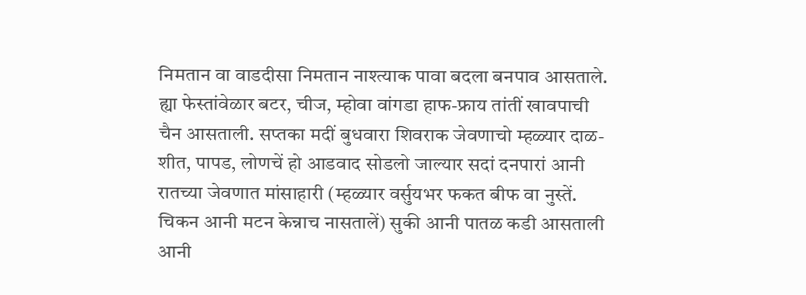निमतान वा वाडदीसा निमतान नाश्त्याक पावा बदला बनपाव आसताले. ह्या फेस्तांवेळार बटर, चीज, म्होवा वांगडा हाफ-फ्राय तांतीं खावपाची चैन आसताली. सप्तका मदीं बुधवारा शिवराक जेवणाचो म्हळ्यार दाळ-शीत, पापड, लोणचें हो आडवाद सोडलो जाल्यार सदां दनपारां आनी रातच्या जेवणात मांसाहारी (म्हळ्यार वर्सुयभर फकत बीफ वा नुस्तें. चिकन आनी मटन केन्नाच नासतालें) सुकी आनी पातळ कडी आसताली आनी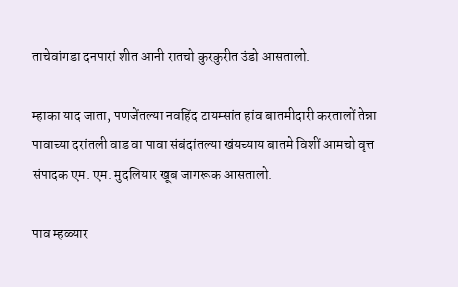ताचेवांगडा दनपारां शीत आनी रातचो कुरकुरीत उंडो आसतालो.

म्हाका याद जाता, पणजेंतल्या नवहिंद टायम्सांत हांव बातमीदारी करतालों तेन्ना पावाच्या दरांतली वाड वा पावा संबंदांतल्या खंयच्याय बातमे विशीं आमचो वृत्त संपादक एम. एम. मुदलियार खूब जागरूक आसतालो.

पाव म्हळ्यार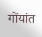गोंयांत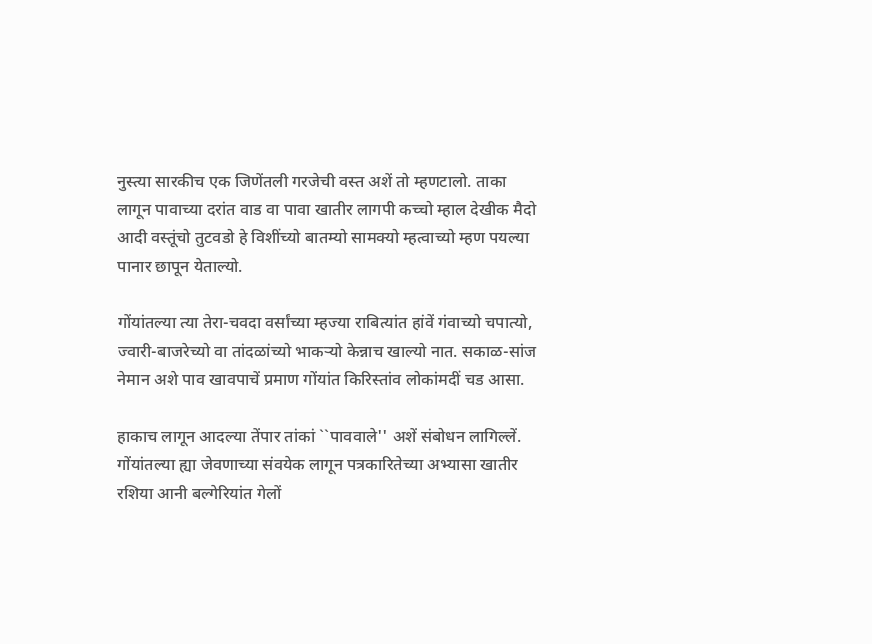नुस्त्या सारकीच एक जिणेंतली गरजेची वस्त अशें तो म्हणटालो. ताका लागून पावाच्या दरांत वाड वा पावा खातीर लागपी कच्चो म्हाल देखीक मैदो आदी वस्तूंचो तुटवडो हे विशींच्यो बातम्यो सामक्यो म्हत्वाच्यो म्हण पयल्या पानार छापून येताल्यो.

गोंयांतल्या त्या तेरा-चवदा वर्सांच्या म्हज्या राबित्यांत हांवें गंवाच्यो चपात्यो, ज्वारी-बाजरेच्यो वा तांदळांच्यो भाकऱ्यो केन्नाच खाल्यो नात. सकाळ-सांज नेमान अशे पाव खावपाचें प्रमाण गोंयांत किरिस्तांव लोकांमदीं चड आसा.

हाकाच लागून आदल्या तेंपार तांकां ``पाववाले'' अशें संबोधन लागिल्लें. गोंयांतल्या ह्या जेवणाच्या संवयेक लागून पत्रकारितेच्या अभ्यासा खातीर रशिया आनी बल्गेरियांत गेलों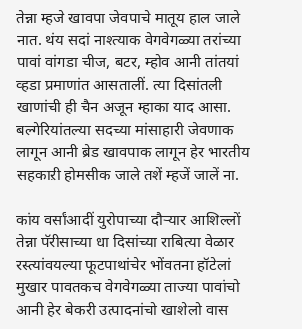तेन्ना म्हजे खावपा जेवपाचे मातूय हाल जाले नात. थंय सदां नाश्त्याक वेगवेगळ्या तरांच्या पावां वांगडा चीज, बटर, म्होव आनी तांतयां व्हडा प्रमाणांत आसतालीं. त्या दिसांतली खाणांची ही चैन अजून म्हाका याद आसा. बल्गेरियांतल्या सदच्या मांसाहारी जेवणाक लागून आनी ब्रेड खावपाक लागून हेर भारतीय सहकाऱी होमसीक जाले तशें म्हजें जालें ना.

कांय वर्सांआदीं युरोपाच्या दौऱ्यार आशिल्लों तेन्ना पॅरीसाच्या धा दिसांच्या राबित्या वेळार रस्त्यांवयल्या फूटपाथांचेर भोंवतना हॉटेलां मुखार पावतकच वेगवेगळ्या ताज्या पावांचो आनी हेर बेकरी उत्पादनांचो खाशेलो वास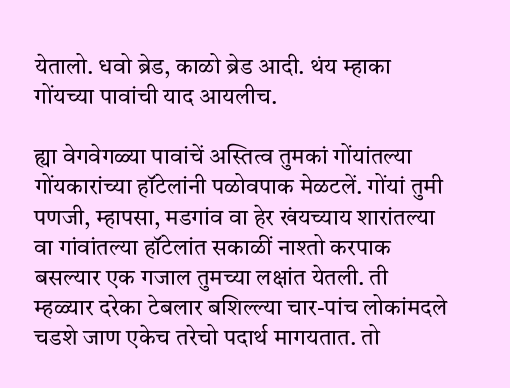येतालो. धवो ब्रेड, काळो ब्रेड आदी. थंय म्हाका गोंयच्या पावांची याद आयलीच.

ह्या वेगवेगळ्या पावांचें अस्तित्व तुमकां गोंयांतल्या गोंयकारांच्या हॉटेलांनी पळोवपाक मेळटलें. गोंयां तुमी पणजी, म्हापसा, मडगांव वा हेर खंयच्याय शारांतल्या वा गांवांतल्या हॉटेलांत सकाळीं नाश्तो करपाक बसल्यार एक गजाल तुमच्या लक्षांत येतली. ती म्हळ्यार दरेका टेबलार बशिल्ल्या चार-पांच लोकांमदले चडशे जाण एकेच तरेचो पदार्थ मागयतात. तो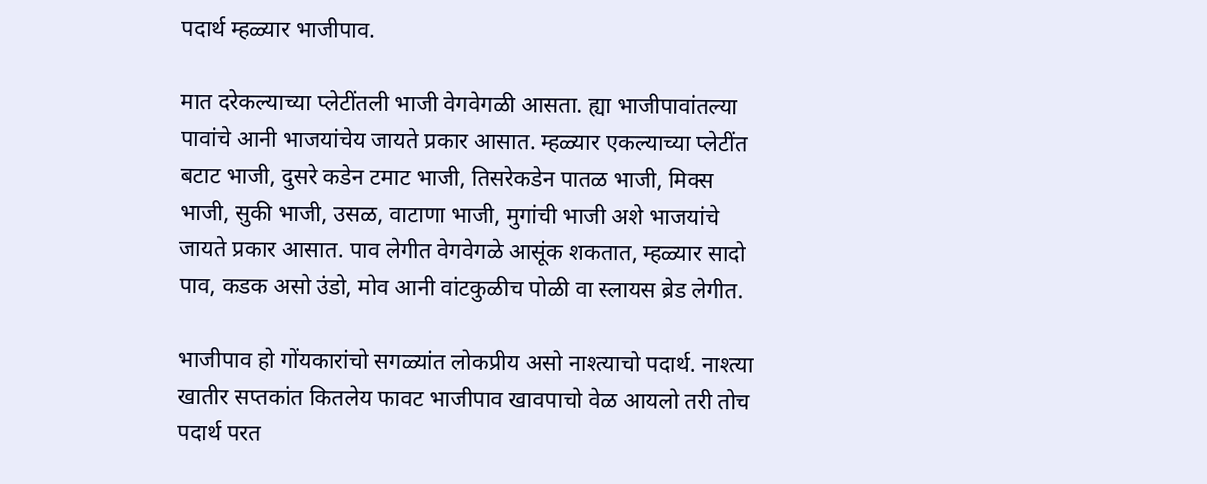पदार्थ म्हळ्यार भाजीपाव.

मात दरेकल्याच्या प्लेटींतली भाजी वेगवेगळी आसता. ह्या भाजीपावांतल्या पावांचे आनी भाजयांचेय जायते प्रकार आसात. म्हळ्यार एकल्याच्या प्लेटींत बटाट भाजी, दुसरे कडेन टमाट भाजी, तिसरेकडेन पातळ भाजी, मिक्स भाजी, सुकी भाजी, उसळ, वाटाणा भाजी, मुगांची भाजी अशे भाजयांचे जायते प्रकार आसात. पाव लेगीत वेगवेगळे आसूंक शकतात, म्हळ्यार सादो पाव, कडक असो उंडो, मोव आनी वांटकुळीच पोळी वा स्लायस ब्रेड लेगीत.

भाजीपाव हो गोंयकारांचो सगळ्यांत लोकप्रीय असो नाश्त्याचो पदार्थ. नाश्त्या खातीर सप्तकांत कितलेय फावट भाजीपाव खावपाचो वेळ आयलो तरी तोच पदार्थ परत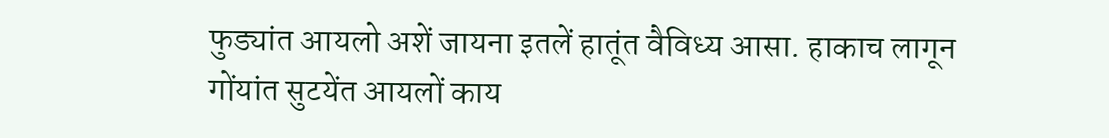फुड्यांत आयलो अशें जायना इतलें हातूंत वैविध्य आसा. हाकाच लागून गोंयांत सुटयेंत आयलों काय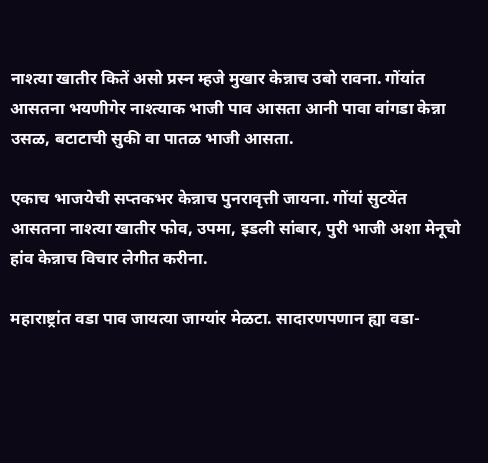नाश्त्या खातीर कितें असो प्रस्न म्हजे मुखार केन्नाच उबो रावना. गोंयांत आसतना भयणीगेर नाश्त्याक भाजी पाव आसता आनी पावा वांगडा केन्ना उसळ, बटाटाची सुकी वा पातळ भाजी आसता.

एकाच भाजयेची सप्तकभर केन्नाच पुनरावृत्ती जायना. गोंयां सुटयेंत आसतना नाश्त्या खातीर फोव, उपमा, इडली सांबार, पुरी भाजी अशा मेनूचो हांव केन्नाच विचार लेगीत करीना.

महाराष्ट्रांत वडा पाव जायत्या जाग्यांर मेळटा. सादारणपणान ह्या वडा-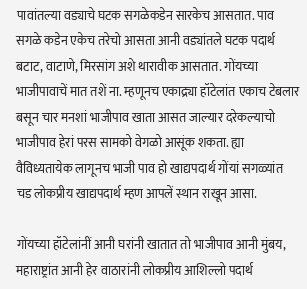पावांतल्या वड्याचे घटक सगळेकडेन सारकेच आसतात. पाव सगळे कडेन एकेच तरेचो आसता आनी वड्यांतले घटक पदार्थ बटाट, वाटाणे, मिरसांग अशे थारावीक आसतात. गोंयच्या भाजीपावाचें मात तशें ना. म्हणूनच एकाद्र्या हॉटेलांत एकाच टेबलार बसून चार मनशां भाजीपाव खाता आसत जाल्यार दरेकल्याचो भाजीपाव हेरां परस सामको वेगळो आसूंक शकता. ह्या वैविध्यतायेक लागूनच भाजी पाव हो खाद्यपदार्थ गोंयां सगळ्यांत चड लोकप्रीय खाद्यपदार्थ म्हण आपलें स्थान राखून आसा.

गोंयच्या हॉटेलांनीं आनी घरांनी खातात तो भाजीपाव आनी मुंबय, महाराष्ट्रांत आनी हेर वाठारांनी लोकप्रीय आशिल्लो पदार्थ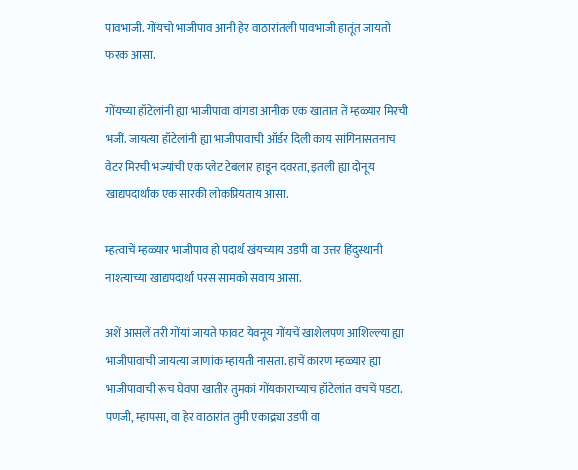पावभाजी. गोंयचो भाजीपाव आनी हेर वाठारांतली पावभाजी हातूंत जायतो फरक आसा.

गोंयच्या हॉटेलांनी ह्या भाजीपावा वांगडा आनीक एक खातात तें म्हळ्यार मिरची भजीं. जायत्या हॉटेलांनी ह्या भाजीपावाची ऑर्डर दिली काय सांगिनासतनाच वेटर मिरची भज्यांची एक प्लेट टेबलार हाडून दवरता, इतली ह्या दोनूय खाद्यपदार्थांक एक सारकी लोकप्रियताय आसा.

म्हत्वाचें म्हळ्यार भाजीपाव हो पदार्थ खंयच्याय उडपी वा उत्तर हिंदुस्थानी नाश्त्याच्या खाद्यपदार्थां परस सामको सवाय आसा.

अशें आसलें तरी गोंयां जायते फावट येवनूय गोंयचें खाशेलपण आशिल्ल्या ह्या भाजीपावाची जायत्या जाणांक म्हायती नासता. हाचें कारण म्हळ्यार ह्या भाजीपावाची रूच घेवपा खातीर तुमकां गोंयकाराच्याच हॉटेलांत वचचें पडटा. पणजी, म्हापसा, वा हेर वाठारांत तुमी एकाद्र्या उडपी वा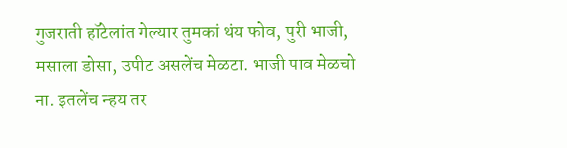गुजराती हॉटेलांत गेल्यार तुमकां थंय फोव, पुरी भाजी, मसाला डोसा, उपीट असलेंच मेळटा. भाजी पाव मेळचो ना. इतलेंच न्हय तर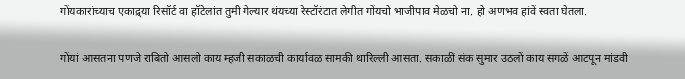गोंयकारांच्याच एकाद्र्या रिसॉर्ट वा हॉटेलांत तुमी गेल्यार थंयच्या रेस्टॉरंटात लेगीत गोंयचो भाजीपाव मेळचो ना. हो अणभव हांवें स्वता घेतला.

गोंयां आसतना पणजे राबितो आसलो काय म्हजी सकाळची कार्यावळ सामकी थारिल्ली आसता. सकाळीं संक सुमार उठलों काय सगळें आटपून मांडवी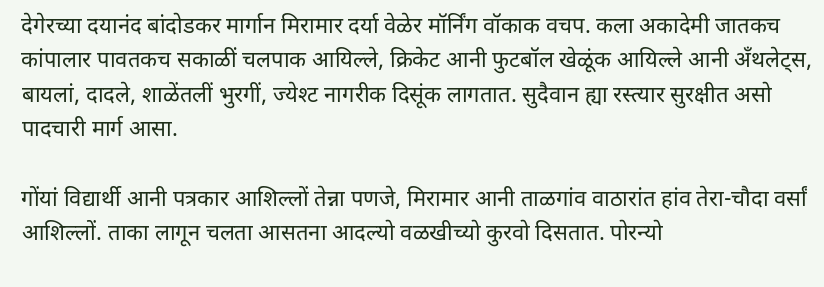देगेरच्या दयानंद बांदोडकर मार्गान मिरामार दर्या वेळेर मॉर्निंग वॉकाक वचप. कला अकादेमी जातकच कांपालार पावतकच सकाळीं चलपाक आयिल्ले, क्रिकेट आनी फुटबॉल खेळूंक आयिल्ले आनी अँथलेट्स, बायलां, दादले, शाळेंतलीं भुरगीं, ज्येश्ट नागरीक दिसूंक लागतात. सुदैवान ह्या रस्त्यार सुरक्षीत असो पादचारी मार्ग आसा.

गोंयां विद्यार्थी आनी पत्रकार आशिल्लों तेन्ना पणजे, मिरामार आनी ताळगांव वाठारांत हांव तेरा-चौदा वर्सां आशिल्लों. ताका लागून चलता आसतना आदल्यो वळखीच्यो कुरवो दिसतात. पोरन्यो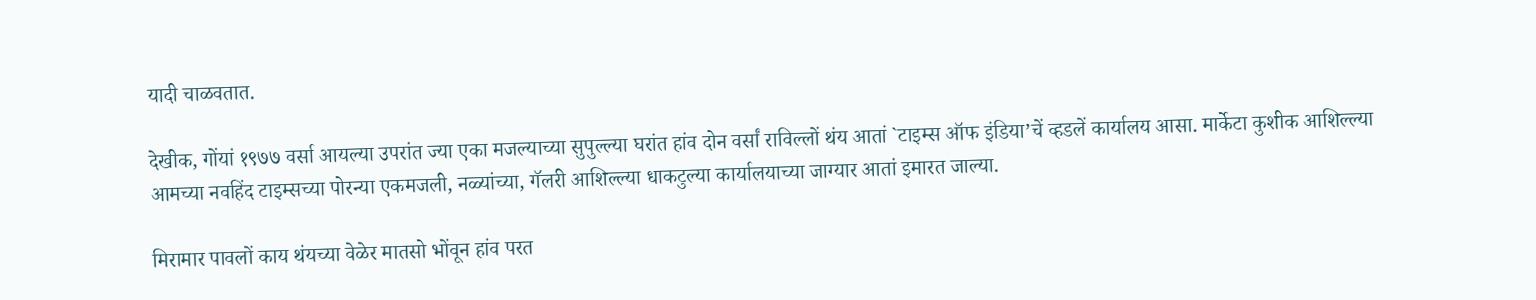यादी चाळवतात.

देखीक, गोंयां १९७७ वर्सा आयल्या उपरांत ज्या एका मजल्याच्या सुपुल्ल्या घरांत हांव दोन वर्सां राविल्लों थंय आतां `टाइम्स ऑफ इंडिया’चें व्हडलें कार्यालय आसा. मार्केटा कुशीक आशिल्ल्या आमच्या नवहिंद टाइम्सच्या पोरन्या एकमजली, नळ्यांच्या, गॅलरी आशिल्ल्या धाकटुल्या कार्यालयाच्या जाग्यार आतां इमारत जाल्या.

मिरामार पावलों काय थंयच्या वेळेर मातसो भोंवून हांव परत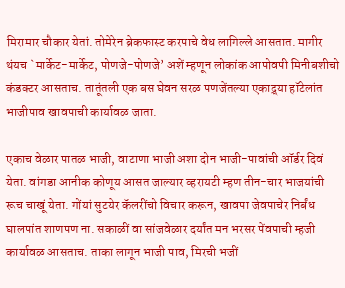मिरामार चौकार येतां. तोमेरेन ब्रेकफास्ट करपाचे वेध लागिल्ले आसतात. मागीर थंयच `मार्केट-मार्केट, पोणजे-पोणजे’ अशें म्हणून लोकांक आपोवपी मिनीबशीचो कंडक्टर आसताच. तातूंतली एक बस घेवन सरळ पणजेंतल्या एकाद्र्या हॉटेलांत भाजीपाव खावपाची कार्यावळ जाता.

एकाच वेळार पातळ भाजी, वाटाणा भाजी अशा दोन भाजी-पावांची ऑर्डर दिवं येता. वांगडा आनीक कोणूय आसत जाल्यार व्हरायटी म्हण तीन-चार भाजयांची रूच चाखूं येता. गोंयां सुटयेर कॅलरींचो विचार करून, खावपा जेवपाचेर निर्बंध घालपांत शाणपण ना. सकाळीं वा सांजवेळार दर्यांत मन भरसर पेंवपाची म्हजी कार्यावळ आसताच. ताका लागून भाजी पाव, मिरची भजीं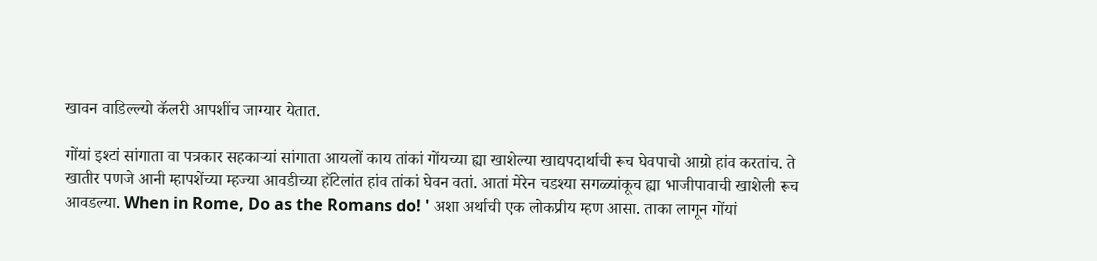खावन वाडिल्ल्यो कॅलरी आपशींच जाग्यार येतात.

गोंयां इश्टां सांगाता वा पत्रकार सहकाऱ्यां सांगाता आयलों काय तांकां गोंयच्या ह्या खाशेल्या खाद्यपदार्थाची रूच घेवपाचो आग्रो हांव करतांच. ते खातीर पणजे आनी म्हापशेंच्या म्हज्या आवडीच्या हॉटेलांत हांव तांकां घेवन वतां. आतां मेरेन चडश्या सगळ्यांकूच ह्या भाजीपावाची खाशेली रूच आवडल्या. When in Rome, Do as the Romans do! ' अशा अर्थाची एक लोकप्रीय म्हण आसा. ताका लागून गोंयां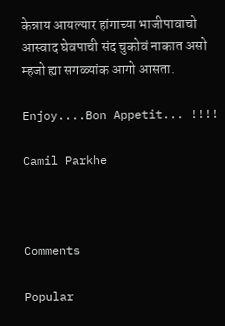केन्नाय आयल्यार हांगाच्या भाजीपावाचो आस्वाद घेवपाची संद चुकोवं नाकात असो म्हजो ह्या सगळ्यांक आगो आसता.

Enjoy....Bon Appetit... !!!!

Camil Parkhe



Comments

Popular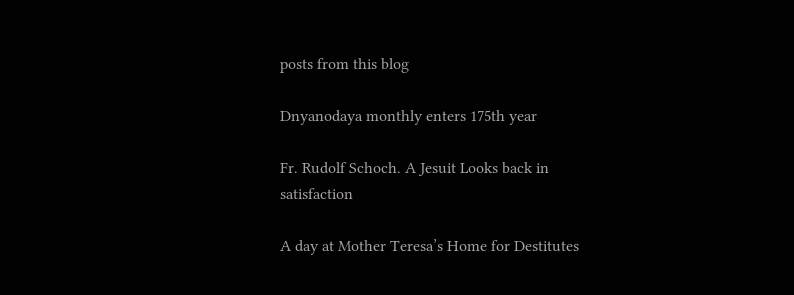posts from this blog

Dnyanodaya monthly enters 175th year

Fr. Rudolf Schoch. A Jesuit Looks back in satisfaction

A day at Mother Teresa’s Home for Destitutes